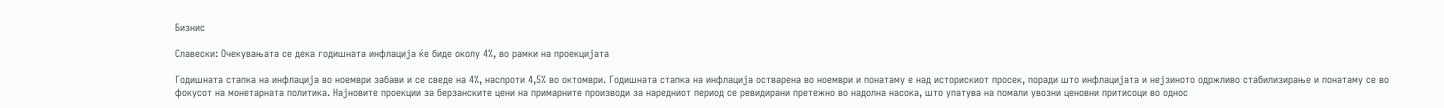Бизнис

Славески: Очекувањата се дека годишната инфлација ќе биде околу 4%, во рамки на проекцијата

Годишната стапка на инфлација во ноември забави и се сведе на 4%, наспроти 4,5% во октомври. Годишната стапка на инфлација остварена во ноември и понатаму е над историскиот просек, поради што инфлацијата и нејзиното одржливо стабилизирање и понатаму се во фокусот на монетарната политика. Најновите проекции за берзанските цени на примарните производи за наредниот период се ревидирани претежно во надолна насока, што упатува на помали увозни ценовни притисоци во однос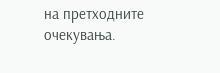на претходните очекувања.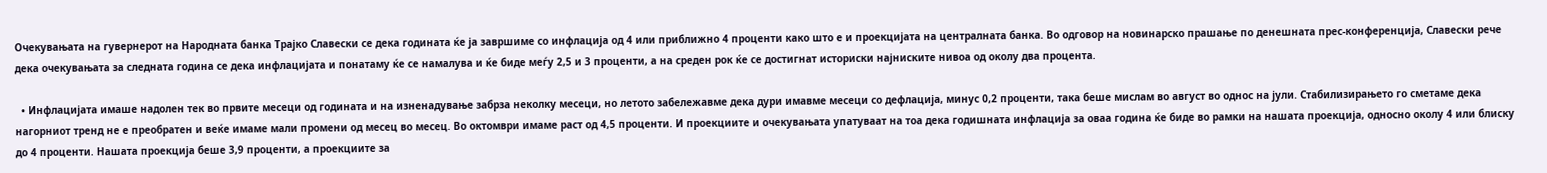Очекувањата на гувернерот на Народната банка Трајко Славески се дека годината ќе ја завршиме со инфлација од 4 или приближно 4 проценти како што е и проекцијата на централната банка. Во одговор на новинарско прашање по денешната прес-конференција, Славески рече дека очекувањата за следната година се дека инфлацијата и понатаму ќе се намалува и ќе биде меѓу 2,5 и 3 проценти, а на среден рок ќе се достигнат историски најниските нивоа од околу два процента.

  • Инфлацијата имаше надолен тек во првите месеци од годината и на изненадување забрза неколку месеци, но летото забележавме дека дури имавме месеци со дефлација, минус 0,2 проценти, така беше мислам во август во однос на јули. Стабилизирањето го сметаме дека нагорниот тренд не е преобратен и веќе имаме мали промени од месец во месец. Во октомври имаме раст од 4,5 проценти. И проекциите и очекувањата упатуваат на тоа дека годишната инфлација за оваа година ќе биде во рамки на нашата проекција, односно околу 4 или блиску до 4 проценти. Нашата проекција беше 3,9 проценти, а проекциите за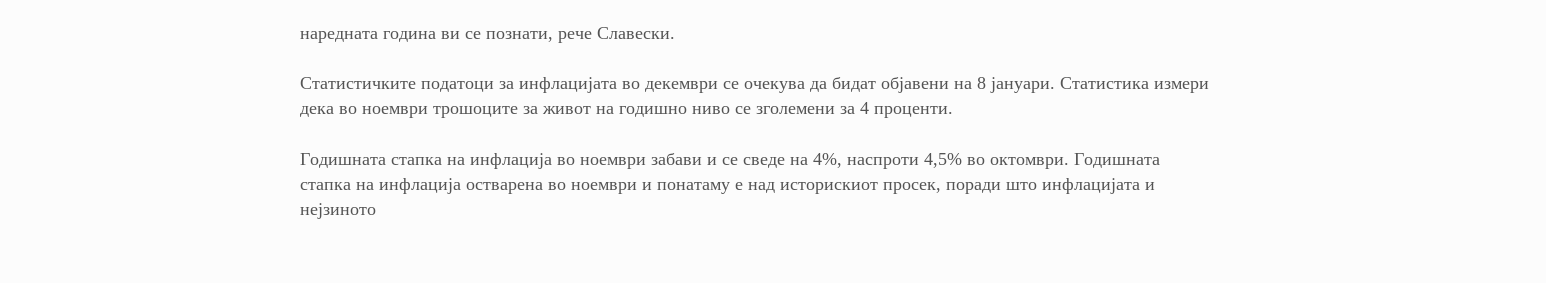наредната година ви се познати, рече Славески.

Статистичките податоци за инфлацијата во декември се очекува да бидат објавени на 8 јануари. Статистика измери дека во ноември трошоците за живот на годишно ниво се зголемени за 4 проценти.

Годишната стапка на инфлација во ноември забави и се сведе на 4%, наспроти 4,5% во октомври. Годишната стапка на инфлација остварена во ноември и понатаму е над историскиот просек, поради што инфлацијата и нејзиното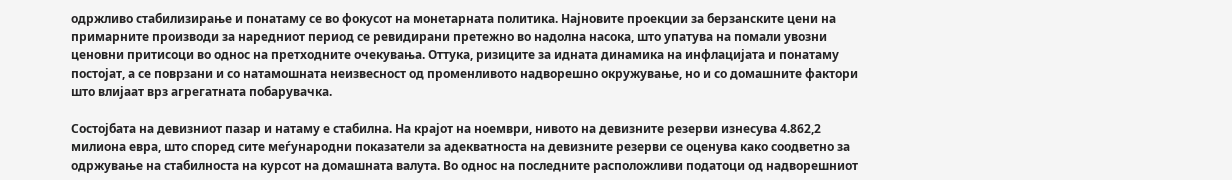одржливо стабилизирање и понатаму се во фокусот на монетарната политика. Најновите проекции за берзанските цени на примарните производи за наредниот период се ревидирани претежно во надолна насока, што упатува на помали увозни ценовни притисоци во однос на претходните очекувања. Оттука, ризиците за идната динамика на инфлацијата и понатаму постојат, а се поврзани и со натамошната неизвесност од променливото надворешно окружување, но и со домашните фактори што влијаат врз агрегатната побарувачка.

Состојбата на девизниот пазар и натаму е стабилна. На крајот на ноември, нивото на девизните резерви изнесува 4.862,2 милиона евра, што според сите меѓународни показатели за адекватноста на девизните резерви се оценува како соодветно за одржување на стабилноста на курсот на домашната валута. Во однос на последните расположливи податоци од надворешниот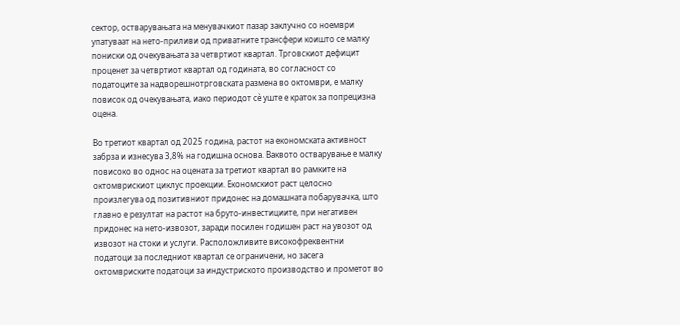сектор, остварувањата на менувачкиот пазар заклучно со ноември упатуваат на нето-приливи од приватните трансфери коишто се малку пониски од очекувањата за четвртиот квартал. Трговскиот дефицит проценет за четвртиот квартал од годината, во согласност со податоците за надворешнотрговската размена во октомври, е малку повисок од очекувањата, иако периодот сѐ уште е краток за попрецизна оцена.

Во третиот квартал од 2025 година, растот на економската активност забрза и изнесува 3,8% на годишна основа. Ваквото остварување е малку повисоко во однос на оцената за третиот квартал во рамките на октомврискиот циклус проекции. Економскиот раст целосно произлегува од позитивниот придонес на домашната побарувачка, што главно е резултат на растот на бруто-инвестициите, при негативен придонес на нето-извозот, заради посилен годишен раст на увозот од извозот на стоки и услуги. Расположливите високофреквентни податоци за последниот квартал се ограничени, но засега октомвриските податоци за индустриското производство и прометот во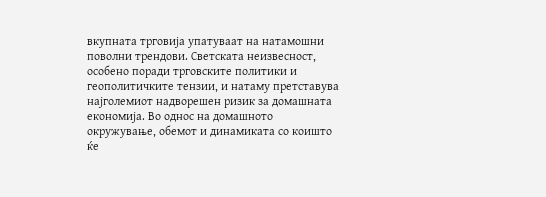вкупната трговија упатуваат на натамошни поволни трендови. Светската неизвесност, особено поради трговските политики и геополитичките тензии, и натаму претставува најголемиот надворешен ризик за домашната економија. Во однос на домашното окружување, обемот и динамиката со коишто ќе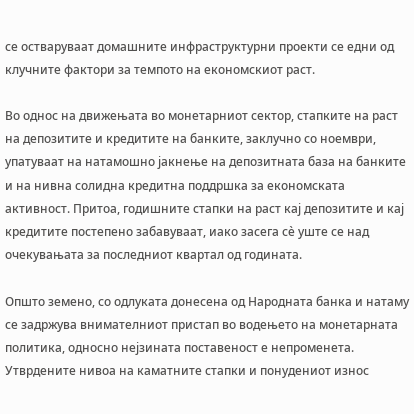се остваруваат домашните инфраструктурни проекти се едни од клучните фактори за темпото на економскиот раст.

Во однос на движењата во монетарниот сектор, стапките на раст на депозитите и кредитите на банките, заклучно со ноември, упатуваат на натамошно јакнење на депозитната база на банките и на нивна солидна кредитна поддршка за економската активност. Притоа, годишните стапки на раст кај депозитите и кај кредитите постепено забавуваат, иако засега сѐ уште се над очекувањата за последниот квартал од годината.

Општо земено, со одлуката донесена од Народната банка и натаму се задржува внимателниот пристап во водењето на монетарната политика, односно нејзината поставеност е непроменета. Утврдените нивоа на каматните стапки и понудениот износ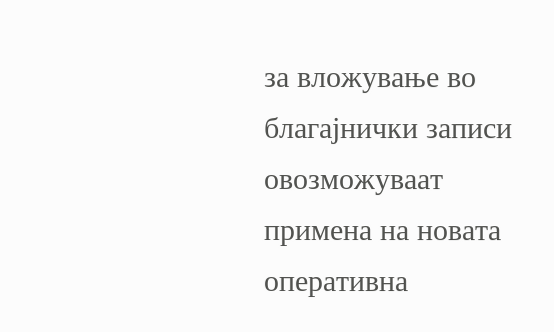за вложување во благајнички записи овозможуваат примена на новата оперативна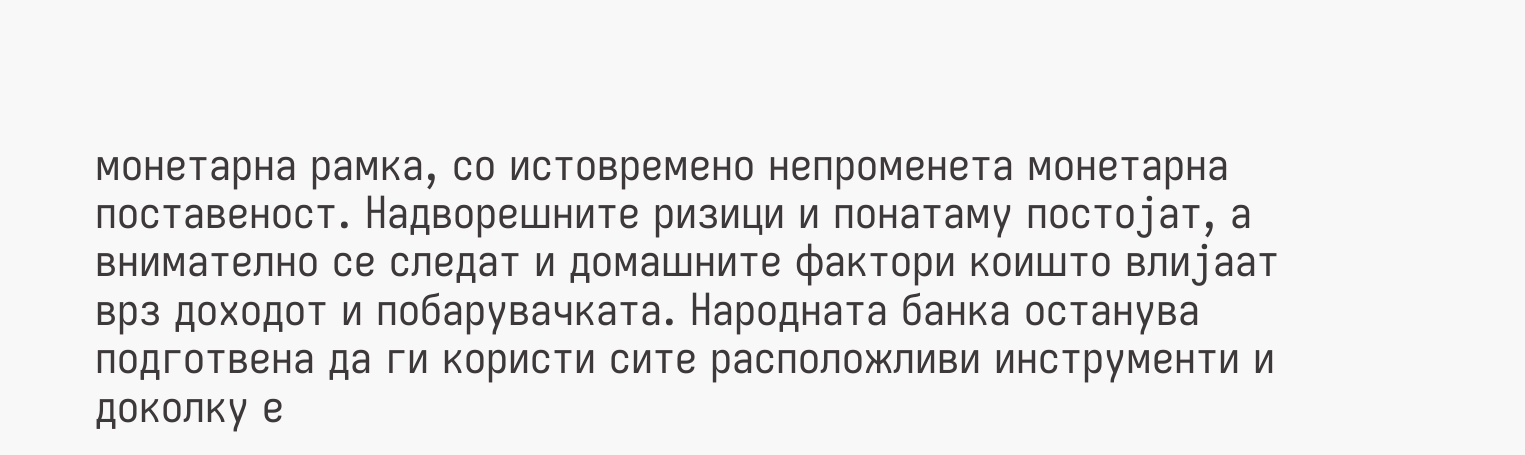монетарна рамка, со истовремено непроменета монетарна поставеност. Надворешните ризици и понатаму постојат, а внимателно се следат и домашните фактори коишто влијаат врз доходот и побарувачката. Народната банка останува подготвена да ги користи сите расположливи инструменти и доколку е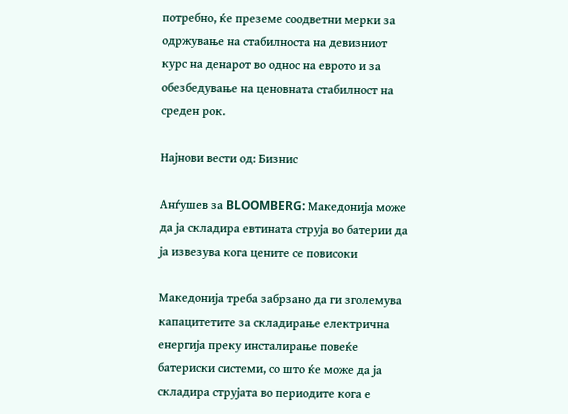потребно, ќе преземе соодветни мерки за одржување на стабилноста на девизниот курс на денарот во однос на еврото и за обезбедување на ценовната стабилност на среден рок.

Најнови вести од: Бизнис

Анѓушев за BLOOMBERG: Македонија може да ја складира евтината струја во батерии да ја извезува кога цените се повисоки

Македонија треба забрзано да ги зголемува капацитетите за складирање електрична енергија преку инсталирање повеќе батериски системи, со што ќе може да ја складира струјата во периодите кога е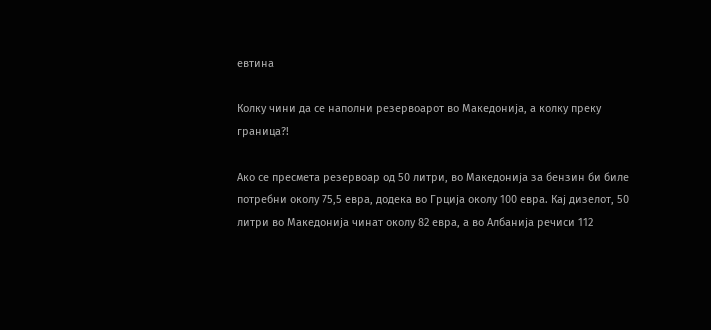евтина

Колку чини да се наполни резервоарот во Македонија, а колку преку граница?!

Ако се пресмета резервоар од 50 литри, во Македонија за бензин би биле потребни околу 75,5 евра, додека во Грција околу 100 евра. Кај дизелот, 50 литри во Македонија чинат околу 82 евра, а во Албанија речиси 112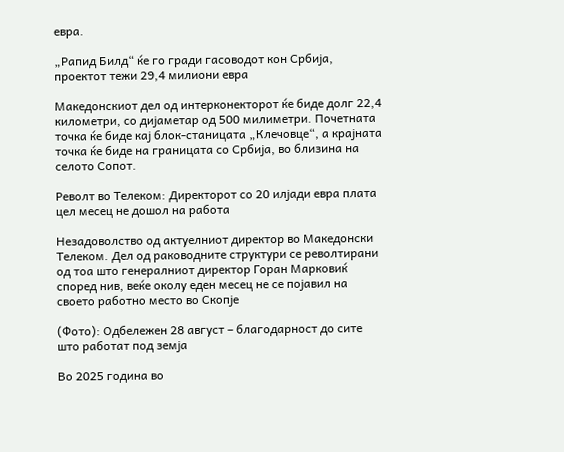евра.

„Рапид Билд“ ќе го гради гасоводот кон Србија, проектот тежи 29,4 милиони евра

Македонскиот дел од интерконекторот ќе биде долг 22,4 километри, со дијаметар од 500 милиметри. Почетната точка ќе биде кај блок-станицата „Клечовце“, а крајната точка ќе биде на границата со Србија, во близина на селото Сопот.

Револт во Телеком: Директорот со 20 илјади евра плата цел месец не дошол на работа

Незадоволство од актуелниот директор во Македонски Телеком. Дел од раководните структури се револтирани од тоа што генералниот директор Горан Марковиќ според нив, веќе околу еден месец не се појавил на своето работно место во Скопје

(Фото): Одбележен 28 август – благодарност до сите што работат под земја

Во 2025 година во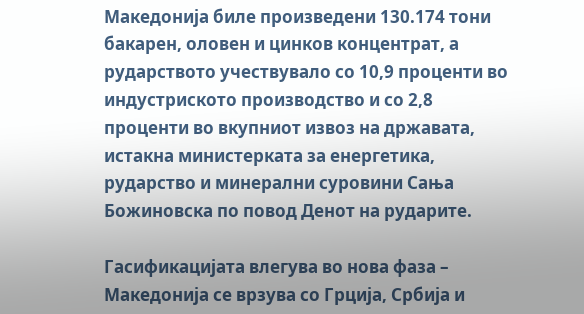Македонија биле произведени 130.174 тони бакарен, оловен и цинков концентрат, а рударството учествувало со 10,9 проценти во индустриското производство и со 2,8 проценти во вкупниот извоз на државата, истакна министерката за енергетика, рударство и минерални суровини Сања Божиновска по повод Денот на рударите.

Гасификацијата влегува во нова фаза – Македонија се врзува со Грција, Србија и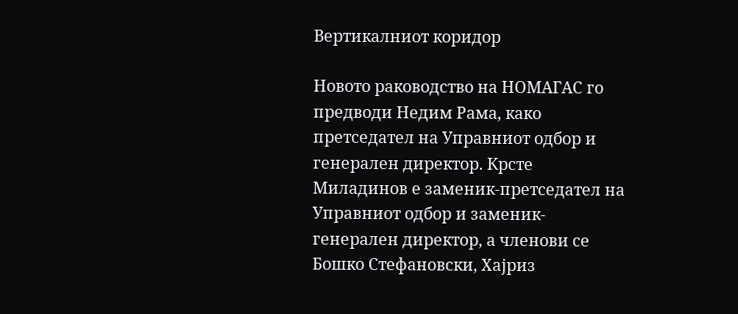Вертикалниот коридор

Новото раководство на НОМАГАС го предводи Недим Рама, како претседател на Управниот одбор и генерален директор. Крсте Миладинов е заменик-претседател на Управниот одбор и заменик-генерален директор, а членови се Бошко Стефановски, Хајриз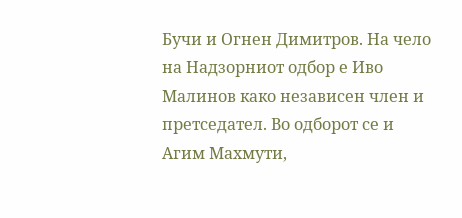Бучи и Огнен Димитров. На чело на Надзорниот одбор е Иво Малинов како независен член и претседател. Во одборот се и Агим Махмути,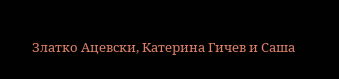Златко Ацевски, Катерина Гичев и Саша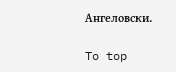Ангеловски.

To top